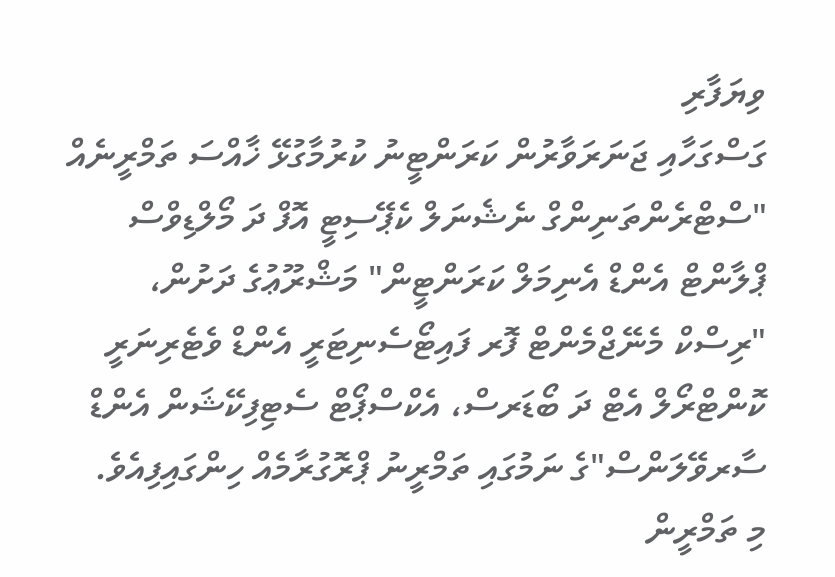ވިޔަފާރި
ގަސްގަހާއި ޖަނަރަވާރުން ކަރަންޓީނު ކުރުމާގުޅޭ ޚާއްސަ ތަމްރީނެއް
"ސްޓްރެންތަނިންގް ނެޝެނަލް ކެޕޭސިޓީ އޮފް ދަ މޯލްޑިވްސް ޕްލާންޓް އެންޑް އެނިމަލް ކަރަންޓީން" މަޝްރޫޢުގެ ދަށުން، "ރިސްކް މެނޭޖްމެންޓް ފޮރ ފައިޓޯސެނިޓަރީ އެންޑް ވެޓެރިނަރީ ކޮންޓްރޯލް އެޓް ދަ ބޯޑަރސް، އެކްސްޕޯޓް ސެޓިފިކޭޝަން އެންޑް ސާރވޭލަންސް"ގެ ނަމުގައި ތަމްރީނު ޕްރޮގުރާމެއް ހިންގައިފިއެވެ.
މި ތަމްރީން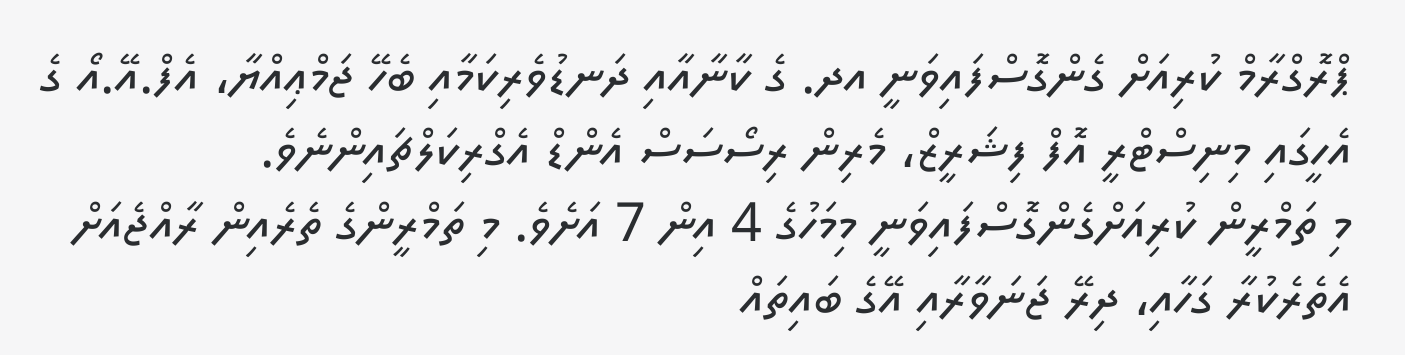ޕްރޮގްރާމް ކުރިއަށް ގެންގޮސްފައިވަނީ އދ. ގެ ކާނާއާއި ދަނޑުވެރިކަމާއި ބެހޭ ޖަމްޢިއްޔާ، އެފް.އޭ.އޯ ގެ އެހީގައި މިނިސްޓްރީ އޮފް ފިޝަރީޒް، މެރިން ރިސޯސަސް އެންޑް އެގްރިކަލްޗައިންނެވެ.
މި ތަމްރީން ކުރިއަށްގެންގޮސްފައިވަނީ މިމަހުގެ 4 އިން 7 އަށެވެ. މި ތަމްރީންގެ ތެރެއިން ރާއްޖެއަށް އެތެރެކުރާ ގަހާއި، ދިރޭ ޖަނަވާރާއި އޭގެ ބައިތައް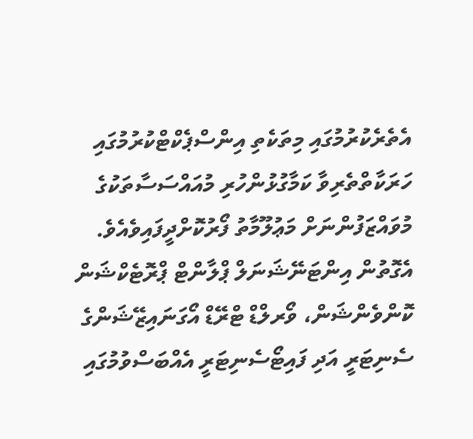އެތެރެކުރުމުގައި މިތަކެތި އިންސްޕެކްޓްކުރުމުގައި ހަރަކާތްތެރިވާ ކަމާގުޅުންހުރި މުއައްސަސާތަކުގެ މުވައްޒަފުންނަށް މަޢުލޫމާތު ފޯރުކޮށްދީފައިވެއެވެ.
އެގޮތުން އިންޓަނޭޝަނަލް ޕްލާންޓް ޕްރޮޓެކްޝަން ކޮންވެންޝަން، ވޯރލްޑް ޓްރޭޑް އޯގަނައިޒޭޝަންގެ ސެނިޓަރީ އަދި ފައިޓޯސެނިޓަރީ އެއްބަސްވުމުގައި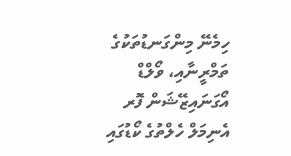ހިމެނޭ މިންގަނޑުތަކުގެ ތަމްރީނާއި، ވޯލްޑް އޯގަނައިޒޭޝަން ފޮރ އެނިމަލް ހެލްތުގެ ކޯޑުގައި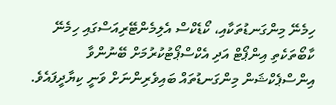ހިމެނޭ މިންގަނޑުތަކާއި، ކޯޑެކްސް އެލިމެންޓޭރިއަސްގައި ހިމެނޭ ކާބޯތަކެތި އިންޕޯޓް އަދި އެކްސްޕޯޓުކުރުމަށް ބޭނުންވާ އިންސްޕެކްޝަން މިންގަނޑުތައް ބައިވެރިންނަށް ވަނީ ކިޔާދީފައެވެ.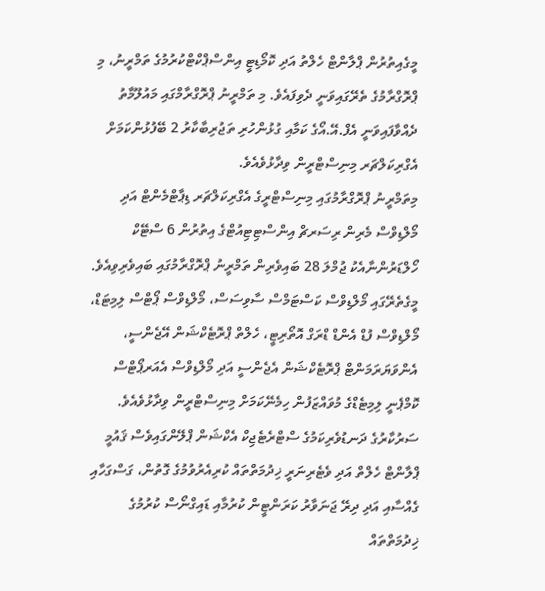މީގެއިތުރުން ޕްލާންޓް ހެލްތު އަދި ކޮމޯޑިޓީ އިންސްޕްކްޓްކުރުމުގެ ތަމްރީނު، މި ޕްރޮގްރާމުގެ ތެރޭގައިވަނީ ދެވިފައެވެ. މި ތަމްރީނު ޕްރޮގްރާމްގައި މައުލޫމާތު ދެއްވާފައިވަނީ އެފް.އޭ.އޯގެ ކަމާއި ގުޅުންހުރި ތަޖުރިބާކާރު 2 ބޭފުޅުންކަމަށް އެގްރިކަލްޗަރ މިނިސްޓްރީން ވިދާޅުވެއެވެ.
މިތަމްރީނު ޕްރޮގްރާމުގައި މިނިސްޓްރީގެ އެގްރިކަލްޗަރ ޑިޕާޓްމެންޓް އަދި މޯލްޑިވްސް މެރިން ރިސަރޗް އިންސްޓިޓިއުޓްގެ އިތުރުން 6 ސްޓޭކް ހޯލްޑަރުންނާއެކު ޖުމްލަ 28 ބައިވެރިން ތަމްރީނު ޕްރޮގްރާމުގައި ބައިވެރިވިއެވެ.
މީގެތެރޭގައި މޯލްޑިވްސް ކަސްޓަމްސް ސާވިސަސް، މޯލްޑިވްސް ޕޯޓްސް ލިމިޓަޑް، މޯލްޑިވްސް ފުޑް އެންޑް ޑްރަގް އޮތޯރިޓީ، ހެލްތް ޕްރޮޓެކްޝަން އޭޖެންސީ، އެންވަޔަރަމަންޓް ޕްރޮޓެކްޝަން އެޖެންސީ އަދި މޯލްޑިވްސް އެއަރޕޯޓްސް ކޮމްޕެނީ ލިމިޓެޑްގެ މުވައްޒަފުން ހިމެނޭކަމަށް މިނިސްޓްރީން ވިދާޅުވެއެވެ.
ސަރުކާރުގެ ދަނޑުވެރިކަމުގެ ސްޓްރެޓެޖިކް އެކްޝަން ޕްލޭންގައިވެސް ޤައުމީ ޕްލާންޓް ހެލްތް އަދި ވެޓެރިނަރީ ޚިދުމަތްތައް ކުރިއެރުވުމުގެ ގޮތުން، ގަސްގަހާއި ގެއްސާއި އަދި ދިރޭ ޖަނަވާރު ކަރަންޓީން ކުރުމާއި ޑައިގްނޯސް ކުރުމުގެ ޚިދުމަތްތައް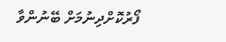ފޯރުކޮށްދިނުމަށް ބޭނުންވާ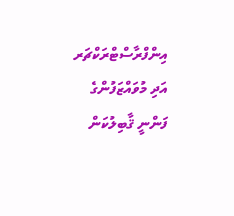އިންފްރާސްޓްރަކްޗަރ އަދި މުވައްޒަފުންގެ ފަންނީ ޤާބިލުކަން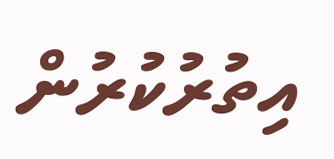އިތުރުކުރުން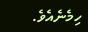ހިމެނެއެވެ.